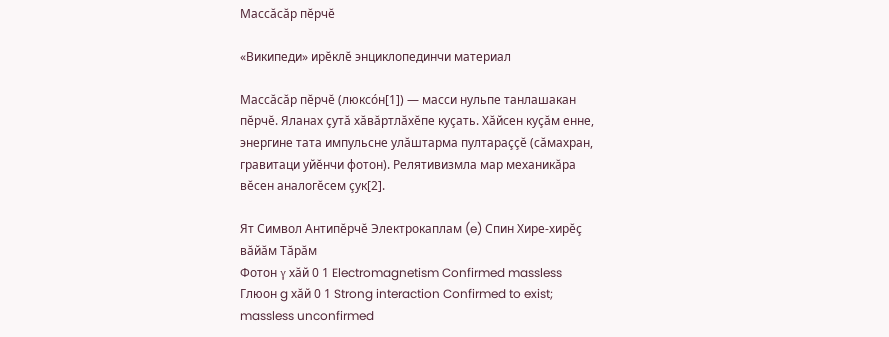Массăсăр пĕрчĕ

«Википеди» ирĕклĕ энциклопединчи материал

Массăсăр пĕрчĕ (люксо́н[1]) — масси нульпе танлашакан пĕрчĕ. Яланах çутă хăвăртлăхĕпе куçать. Хăйсен куçăм енне, энергине тата импульcне улăштарма пултараççĕ (сăмахран, гравитаци уйĕнчи фотон). Релятивизмла мар механикăра вĕсен аналогĕсем çук[2].

Ят Символ Антипĕрчĕ Электрокаплам (e) Спин Хире-хирĕç вăйăм Тăрăм
Фотон γ хăй 0 1 Electromagnetism Confirmed massless
Глюон g хăй 0 1 Strong interaction Confirmed to exist; massless unconfirmed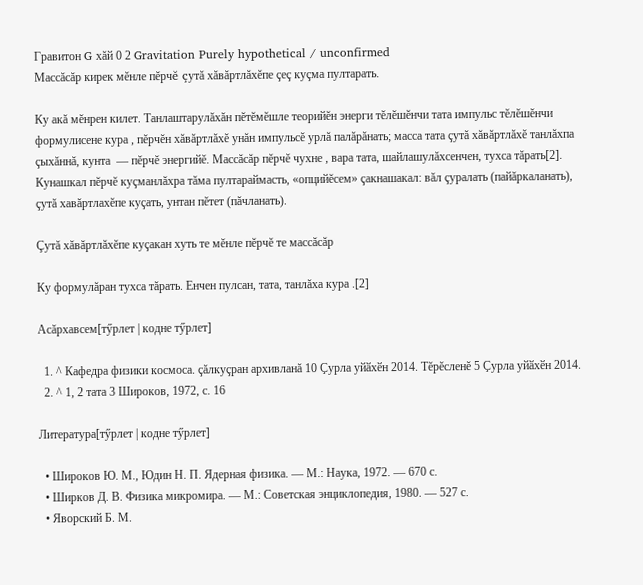Гравитон G хăй 0 2 Gravitation Purely hypothetical / unconfirmed
Массăсăр кирек мĕнле пĕрчĕ çутă хăвăртлăхĕпе çеç куçма пултарать.

Ку акă мĕнрен килет. Танлаштарулăхăн пĕтĕмĕшле теорийĕн энерги тĕлĕшĕнчи тата импульс тĕлĕшĕнчи формулисене кура , пĕрчĕн хăвăртлăхĕ унăн импульсĕ урлă палăрăнать; масса тата çутă хăвăртлăхĕ танлăхпа çыхăннă, кунта  — пĕрчĕ энергийĕ. Массăсăр пĕрчĕ чухне , вара тата, шайлашулăхсенчен, тухса тăрать[2]. Кунашкал пĕрчĕ куçманлăхра тăма пултараймасть, «опцийĕсем» çакнашакал: вăл çуралать (пайăркаланать), çутă хавăртлахĕпе куçать, унтан пĕтет (пăчланать).

Çутă хăвăртлăхĕпе куçакан хуть те мĕнле пĕрчĕ те массăсăр

Ку формулăран тухса тăрать. Енчен пулсан, тата, танлăха кура .[2]

Асăрхавсем[тӳрлет | кодне тӳрлет]

  1. ^ Кафедра физики космоса. çăлкуçран архивланă 10 Ҫурла уйӑхӗн 2014. Тĕрĕсленĕ 5 Ҫурла уйӑхӗн 2014.
  2. ^ 1, 2 тата 3 Широков, 1972, с. 16

Литература[тӳрлет | кодне тӳрлет]

  • Широков Ю. М., Юдин Н. П. Ядерная физика. — М.: Наука, 1972. — 670 с.
  • Ширков Д. В. Физика микромира. — М.: Советская энциклопедия, 1980. — 527 с.
  • Яворский Б. М.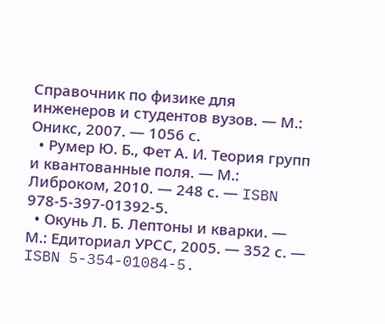Справочник по физике для инженеров и студентов вузов. — М.: Оникс, 2007. — 1056 с.
  • Румер Ю. Б., Фет А. И. Теория групп и квантованные поля. — М.: Либроком, 2010. — 248 с. — ISBN 978-5-397-01392-5.
  • Окунь Л. Б. Лептоны и кварки. — М.: Едиториал УРСС, 2005. — 352 с. — ISBN 5-354-01084-5.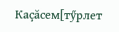Каçăсем[тӳрлет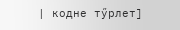| кодне тӳрлет]